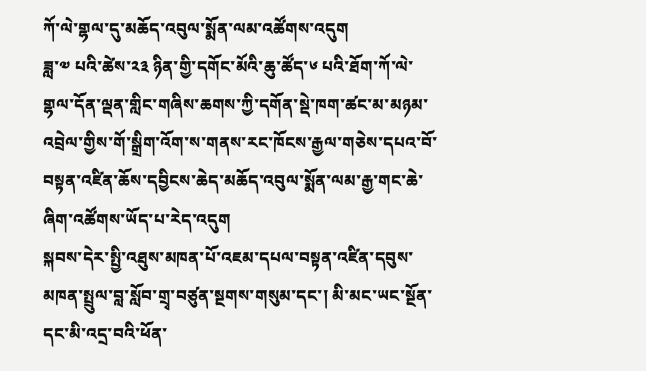ཀོ་ལེ་གྷལ་དུ་མཆོད་འབུལ་སྨོན་ལམ་འཚོགས་འདུག
ཟླ་༧ པའི་ཚེས་༢༣ ཉིན་གྱི་དགོང་མོའི་ཆུ་ཚོད་༦ པའི་ཐོག་ཀོ་ལེ་གྷལ་དོན་ལྡན་གླིང་གཞིས་ཆགས་ཀྱི་དགོན་སྡེ་ཁག་ཚང་མ་མཉམ་འབྲེལ་གྱིས་གོ་སྒྲིག་འོག་ས་གནས་རང་ཁོངས་རྒྱལ་གཅེས་དཔའ་བོ་བསྟན་འཛིན་ཆོས་དབྱིངས་ཆེད་མཆོད་འབུལ་སྨོན་ལམ་རྒྱ་གང་ཆེ་ཞིག་འཚོགས་ཡོད་པ་རེད་འདུག
སྐབས་དེར་སྤྱི་འཐུས་མཁན་པོ་འཇམ་དཔལ་བསྟན་འཛིན་དབུས་མཁན་སྤྲུལ་བླ་སློབ་གྲྭ་བཙུན་སྔགས་གསུམ་དང་། མི་མང་ཡང་སྔོན་དང་མི་འདྲ་བའི་ཕོན་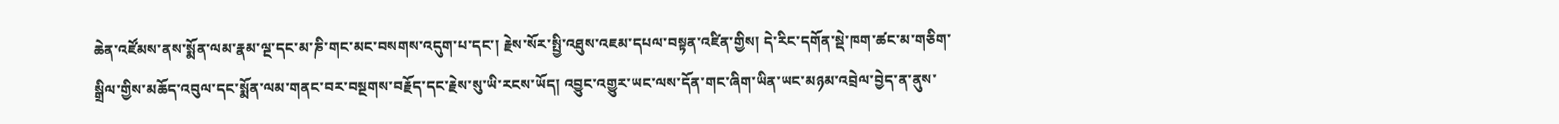ཆེན་འཛོམས་ནས་སྨོན་ལམ་རྣམ་ལྔ་དང་མ་ཎི་གང་མང་བསགས་འདུག་པ་དང་། རྗེས་སོར་སྤྱི་འཐུས་འཇམ་དཔལ་བསྟན་འཛིན་གྱིས། དེ་རིང་དགོན་སྡེ་ཁག་ཚང་མ་གཅིག་སྒྲིལ་གྱིས་མཆོད་འབུལ་དང་སྨོན་ལམ་གནང་བར་བསྔགས་བརྗོད་དང་རྗེས་སུ་ཡི་རངས་ཡོད། འབྱུང་འགྱུར་ཡང་ལས་དོན་གང་ཞིག་ཡིན་ཡང་མཉམ་འབྲེལ་བྱེད་ན་ནུས་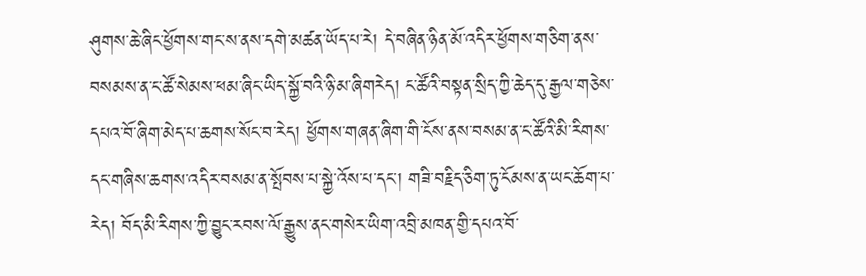ཤུགས་ཆེ་ཞིང་ཕྱོགས་གང་ས་ནས་དགེ་མཚན་ཡོད་པ་རེ། དེ་བཞིན་ཉིན་མོ་འདིར་ཕྱོགས་གཅིག་ནས་བསམས་ན་ང་ཚོ་སེམས་ཕམ་ཞིང་ཡིད་སྐྱོ་བའི་ཉི་མ་ཞིགརེད། ང་ཚོའི་བསྟན་སྲིད་ཀྱི་ཆེད་དུ་རྒྱལ་གཅེས་དཔའ་བོ་ཞིག་མེད་པ་ཆགས་སོང་བ་རེད། ཕྱོགས་གཞན་ཞིག་གི་ངོས་ནས་བསམ་ན་ང་ཚོའི་མི་རིགས་དང་གཞིས་ཆགས་འདིར་བསམ་ན་སྤོབས་པ་སྐྱེ་འོས་པ་དང་། གཟི་བརྗིད་ཅིག་ཏུ་ངོམས་ན་ཡང་ཆོག་པ་རེད། བོད་མི་རིགས་ཀྱི་བྱུང་རབས་ལོ་རྒྱུས་ནང་གསེར་ཡིག་འབྲི་མཁན་གྱི་དཔའ་བོ་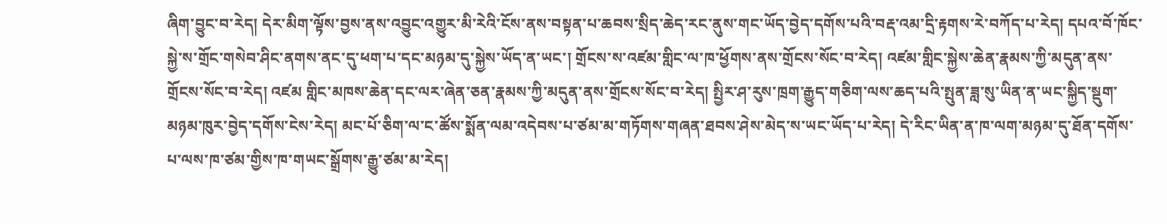ཞིག་བྱུང་བ་རེད། དེར་མིག་ལྟོས་བྱས་ནས་འབྱུང་འགྱུར་མི་རེའི་ངོས་ནས་བསྟན་པ་ཆབས་སྲིད་ཆེད་རང་ནུས་གང་ཡོད་བྱེད་དགོས་པའི་བརྡ་འམ་དྲི་རྟགས་རེ་བཀོད་པ་རེད། དཔའ་བོ་ཁོང་སྐྱེ་ས་གྲོང་གསེབ་ཤིང་ནགས་ནང་དུ་ཕག་པ་དང་མཉམ་དུ་སྐྱེས་ཡོད་ན་ཡང་། གྲོངས་ས་འཛམ་གླིང་ལ་ཁ་ཕྱོགས་ནས་གྲོངས་སོང་བ་རེད། འཛམ་གླིང་སྐྱེས་ཆེན་རྣམས་ཀྱི་མདུན་ནས་གྲོངས་སོང་བ་རེད། འཛམ གླིང་མཁས་ཆེན་དང་ལར་ཞེན་ཅན་རྣམས་ཀྱི་མདུན་ནས་གྲོངས་སོང་བ་རེད། སྤྱིར་ཤ་རུས་ཁྲག་རྒྱུད་གཅིག་ལས་ཆད་པའི་སྤུན་ཟླ་སུ་ཡིན་ན་ཡང་སྐྱིད་སྡུག་མཉམ་ཁུར་བྱེད་དགོས་ངེས་རེད། མང་པོ་ཅིག་ལ་ང་ཚོས་སྨོན་ལམ་འདེབས་པ་ཙམ་མ་གཏོགས་གཞན་ཐབས་ཤེས་མེད་ས་ཡང་ཡོད་པ་རེད། དེ་རིང་ཡིན་ན་ཁ་ལག་མཉམ་དུ་ཐོན་དགོས་པ་ལས་ཁ་ཙམ་གྱིས་ཁ་གཡང་སྒྲོགས་རྒྱུ་ཙམ་མ་རེད།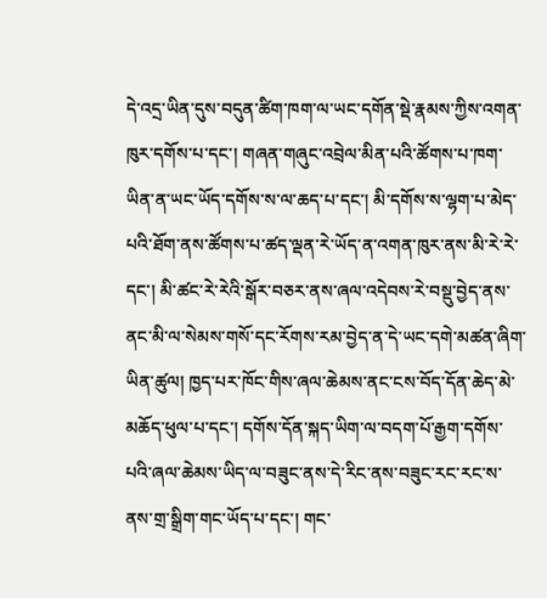དེ་འདྲ་ཡིན་དུས་བདུན་ཚིག་ཁག་ལ་ཡང་དགོན་སྡེ་རྣམས་ཀྱིས་འགན་ཁུར་དགོས་པ་དང་། གཞན་གཞུང་འབྲེལ་མིན་པའི་ཚོགས་པ་ཁག་ཡིན་ན་ཡང་ཡོད་དགོས་ས་ལ་ཆད་པ་དང་། མི་དགོས་ས་ལྷག་པ་མེད་པའི་ཐོག་ནས་ཚོགས་པ་ཚད་ལྡན་རེ་ཡོད་ན་འགན་ཁུར་ནས་མི་རེ་རེ་དང་། མི་ཚང་རེ་རེའི་སྒོར་བཅར་ནས་ཞལ་འདེབས་རེ་བསྡུ་བྱེད་ནས་ནང་མི་ལ་སེམས་གསོ་དང་རོགས་རམ་བྱེད་ན་དེ་ཡང་དགེ་མཚན་ཞིག་ཡིན་ཚུལ། ཁྱད་པར་ཁོང་གིས་ཞལ་ཆེམས་ནང་ངས་བོད་དོན་ཆེད་མེ་མཆོད་ཕུལ་པ་དང་། དགོས་དོན་སྐད་ཡིག་ལ་བདག་པོ་རྒྱག་དགོས་པའི་ཞལ་ཆེམས་ཡིད་ལ་བཟུང་ནས་དེ་རིང་ནས་བཟུང་རང་རང་ས་ནས་གྲ་སྒྲིག་གང་ཡོད་པ་དང་། གང་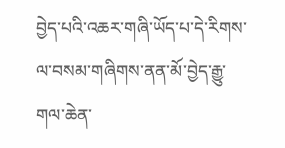བྱེད་པའི་འཆར་གཞི་ཡོད་པ་དེ་རིགས་ལ་བསམ་གཞིགས་ནན་མོ་བྱེད་རྒྱུ་གལ་ཆེན་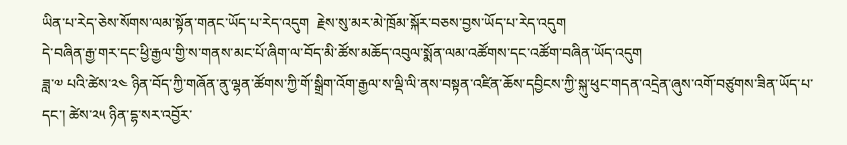ཡིན་པ་རེད་ཅེས་སོགས་ལམ་སྟོན་གནང་ཡོད་པ་རེད་འདུག  རྗེས་སུ་མར་མེ་ཁྲོམ་སྐོར་བཅས་བྱས་ཡོད་པ་རེད་འདུག
དེ་བཞིན་རྒྱ་གར་དང་ཕྱི་རྒྱལ་གྱི་ས་གནས་མང་པོ་ཞིག་ལ་བོད་མི་ཚོས་མཆོད་འབུལ་སྨོན་ལམ་འཚོགས་དང་འཚོག་བཞིན་ཡོད་འདུག
ཟླ་༧ པའི་ཚེས་༢༤ ཉིན་བོད་ཀྱི་གཞོན་ནུ་ལྷན་ཚོགས་ཀྱི་གོ་སྒྲིག་འོག་རྒྱལ་ས་ལྡི་ལི་ནས་བསྟན་འཛིན་ཆོས་དབྱིངས་ཀྱི་སྐུ་ཕུང་གདན་འདྲེན་ཞུས་འགོ་བཙུགས་ཟིན་ཡོད་པ་དང་། ཚེས་༢༥ ཉིན་དྷ་སར་འབྱོར་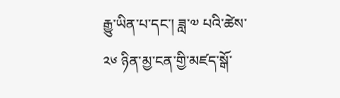རྒྱུ་ཡིན་པ་དང་། ཟླ་༧ པའི་ཚེས་༢༦ ཉིན་མྱ་ངན་གྱི་མཛད་སྒོ་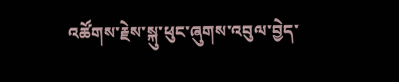འཚོགས་རྗེས་སྐུ་ཕུང་ཞུགས་འབུལ་བྱེད་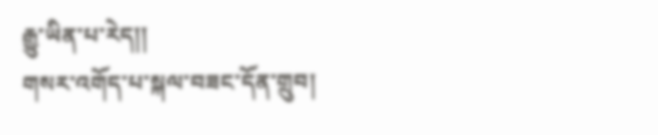རྒྱུ་ཡིན་པ་རེད།།
གསར་འགོད་པ་སྐལ་བཟང་དོན་གྲུབ།